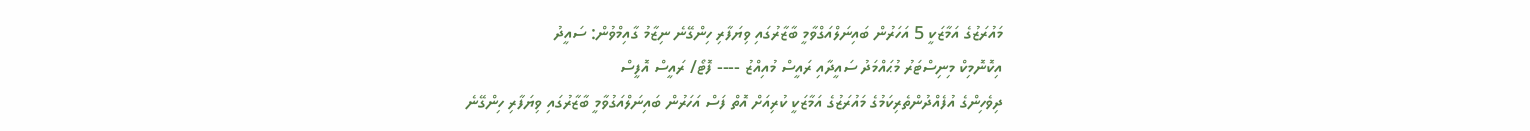މައުރަޒުގެ އަމާޒަކީ 5 އަހަރުން ބައިނަލްއަގްވާމީ ބާޒާރުގައި ވިޔަފާރި ހިންގޭނެ ނިޒާމު ގާއިމްވުން: ސައީދު
އިކޮނޮމިކް މިނިސްޓަރު މުޙައްމަދު ސައީދާއި ރައީސް މުއިއްޒު ---- ފޮޓޯ/ ރައީސް އޮފީސް
ދިވެހިންގެ އުފެއްދުންތެރިކަމުގެ މައުރަޒުގެ އަމާޒަކީ ކުރިއަށް އޮތް ފަސް އަހަރުން ބައިނަލްއަގުވާމީ ބާޒާރުގައި ވިޔަފާރި ހިންގޭނެ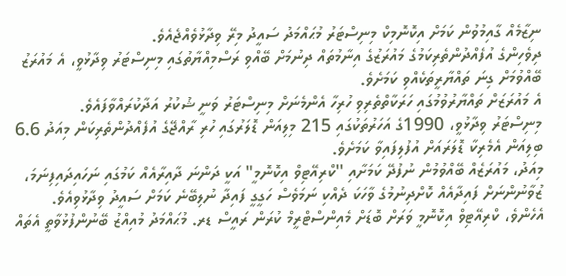ނިޒާމެއް ގާއިމުވުން ކަމަށް އިކޮނޮމިކް މިނިސްޓަރު މުޙައްމަދު ސައީދު މިރޭ ވިދާޅުވެއްޖެއެވެ.
ދިވެހިންގެ އުފެއްދުންތެރިކަމުގެ މައުރަޒުގެ އިނާމުތައް ދިނުމަށް ބޭއްވި ރަސްމިއްޔާތުގައި މިނިސްޓަރު ވިދާޅުވީ، އެ މައުރަޒު ބޭއްވުމަށް ގިނަ ތައްޔާރީތަކެއްވި ކަމަށެވެ.
އެ މައުރަޒަށް ތައްޔާރުވުމުގައި ހަރަކާތްތެރިވި ހުރިހާ އެންމެނަށް މިނިސްޓަރު ވަނީ ޝުކުރު އަދާކުރައްވާފައެވެ.
މިނިސްޓަރު ވިދާޅުވީ، 1990ގެ އަހަރުތަކުގައި 215 މިލިއަން ޑޮލަރުގައި ހުރި ރާއްޖޭގެ އުފެއްދުންތެރިކަން މިއަދު 6.6 ބިލިއަން އެމެރިކާ ޑޮލަރައަށް އުފުލިފައިވާ ކަމަށެވެ.
މިއަދު، މައުރަޒެއް ބޭއްވުމުން ނުފުދޭ ކަމަށާއި ''ކްރިއޭޓިވް އިކޮނޮމީ" އަކީ ދަންނަ ދާއިރާއެއް ކަމުގައި ނަހައިދައިފިނަމަ، ޒުވާނުންނަށް ފައިދާއެއް ކޮށްދިނުމުގެ ވާހަކަ ދެއްކި ނަމަވެސް ހަގީގީ ފައިދާ ނުލިބޭނެ ކަމަށް ސައީދު ވިދާޅުވިއެވެ.
އެހެންވެ، ކްރިއޭޓިވް އިކޮނޮމީ ވަރަށް ބޮޑަށް މެއިންސްޓްރީމް ކުރަން ރައީސް ޑރ. މުޙައްމަދު މުއިއްޒު ބޭނުންފުޅުވާތީ އެތައް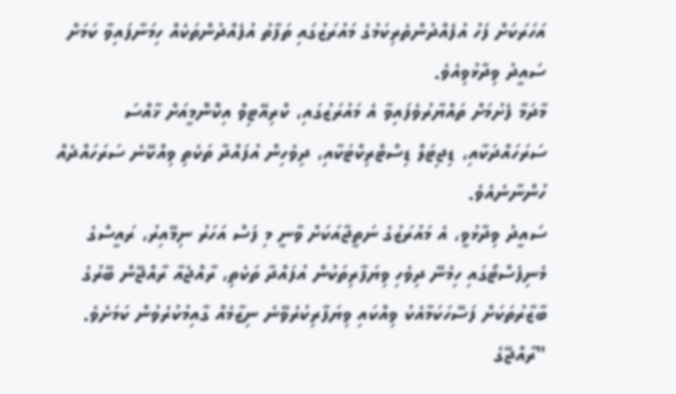އަހަރަކަށް ފަހު އުފެއްދުންތެރިކަމުގެ މައުރަޒުގައި ތަފާތު އުފެއްދުންތަކެއް ހިމަނާފައިވާ ކަމަށް ސައީދު ވިދާޅުވިއެވެ.
މާދަމާ ފެށުމަށް ތައްޔާރުވެފައިވާ އެ މައުރަޒުގައި، ކްރިއޭޓިވް އިކޮނޮމީއަށް ޚާއްސަ ސަރަހައްދަކާއި، ޑިޖިޓަލް ޑިސްޓްރިކްޓަކާއި، ދިވެހިން އުފައްދާ ތަކެތި ވިއްކޭނެ ސަރަހައްދެއް ހުންނާނެއެވެ.
ސައީދު ވިދާޅުވީ، އެ މައުރަޒުގެ ނަތީޖާއަކަށް ވާނީ މި ފަސް އަހަރު ނިމޭއިރު، ރައީސްގެ މެނިފެސްޓޯގައި ހިމެނޭ ދިވެހި ވިޔަފާރިތަކުން އުފައްދާ ތަކެތި، ރާއްޖެއާ ރާއްޖޭން ބޭރުގެ ބާޒާރުތަކަށް ފަސޭހަކަމާއެކު ވިއްކައި ވިޔަފާރިކުރެވޭނެ ނިޒާމެއް ގާއިމުކުރެވުން ކަމަށެވެ.
"ރާއްޖޭގެ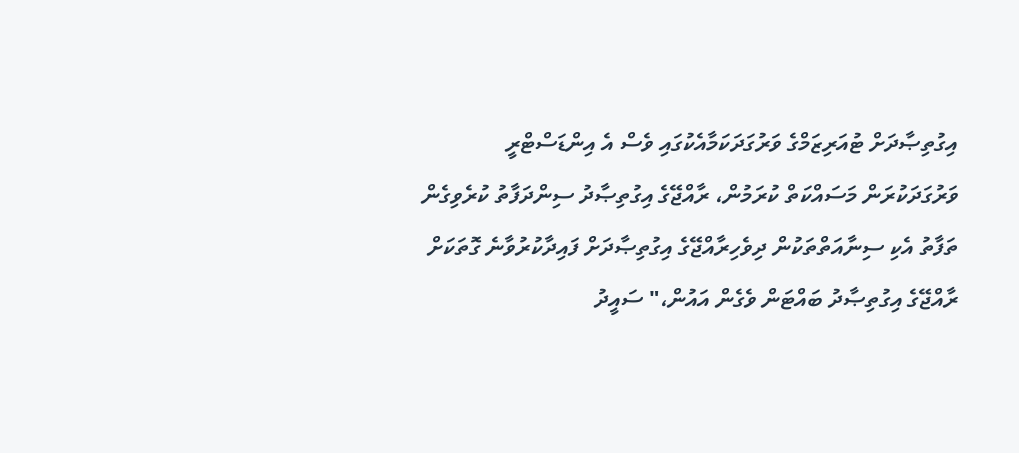އިގުތިޞާދަށް ޓުއަރިޒަމްގެ ވަރުގަދަކަމާއެކުގައި ވެސް އެ އިންޑަސްޓްރީ ވަރުގަދަކުރަން މަސައްކަތް ކުރަމުން، ރާއްޖޭގެ އިގުތިޞާދު ސިންދަފާތު ކުރެވިގެން ތަފާތު އެކި ސިނާއަތްތަކުން ދިވެހިރާއްޖޭގެ އިގުތިޞާދަށް ފައިދާކުރުވާނެ ގޮތަކަށް ރާއްޖޭގެ އިގުތިޞާދު ބައްޓަން ވެގެން އައުން،" ސައީދު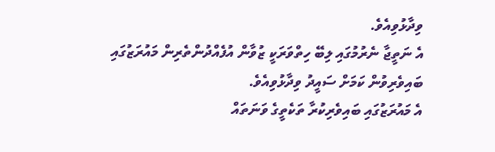ވިދާޅުވިއެވެ.
އެ ނަތީޖާ ނެރުމުގައި ލިބޭ ހިތްވަރަކީ ޒުވާން އުފެއްދުންތެރިން މައުރަޒުގައި ބައިވެރިވުން ކަމަށް ސައީދު ވިދާޅުވިއެވެ.
އެ މައުރަޒުގައި ބައިވެރިކުރާ ތަކެތީގެ ވަނަތައް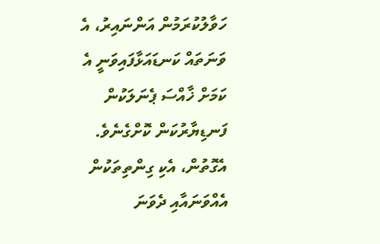ހަވާލުކުރަމުން އަންނައިރު، އެ ވަނަތައް ކަނޑައަޅާފައިވަނީ އެ ކަމަށް ޚާއްސަ ޕެނަލަކުން ފަނޑިޔާރުކަން ކޮށްގެނެވެ. އެގޮތުން، އެކި ގިންތިތަކުން އެއްވަނައާއި ދެވަނަ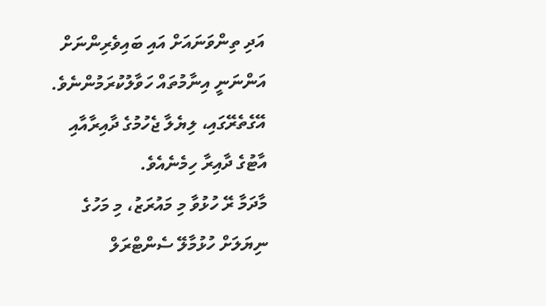އަދި ތިންވަނައަށް އައި ބައިވެރިންނަށް އަންނަނީ އިނާމުތައް ހަވާލުކުރަމުންނެވެ.
އޭގެތެރޭގައި، ލިޔެލާ ޖެހުމުގެ ދާއިރާއާއި އާޓުގެ ދާއިރާ ހިމެނެއެވެ.
މާދަމާ ރޭ ހުޅުވާ މި މައުރަޒު، މި މަހުގެ ނިޔަލަށް ހުޅުމާލޭ ސެންޓްރަލް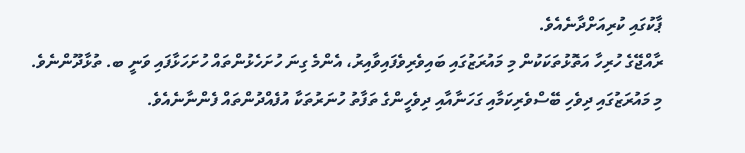ޕާކުގައި ކުރިއަށްދާނެއެވެ.
ރާއްޖޭގެ ހުރިހާ އަތޮޅުތަކަކުން މި މައުރަޒުގައި ބައިވެރިވެފައިވާއިރު، އެންމެ ގިނަ ހުށަހެޅުންތައް ހުށަހަޅާފައި ވަނީ ބ. ތުޅާދޫންނެވެ.
މި މައުރަޒުގައި ދިވެހި ބޭސްވެރިކަމާއި ގަހަނާއާއި ދިވެހީންގެ ތަފާތު ހުނަރުތަކާ އުފެއްދުންތައް ފެންނާނެއެވެ.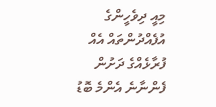މިއީ ދިވެހީންގެ އުފެއްދުންތައް އެއް ފުރާޅެއްގެ ދަށުން ފެންނާނެ އެންމެ ބޮޑު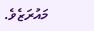މައުރަޒެވެ.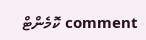comment ކޮމެންޓް